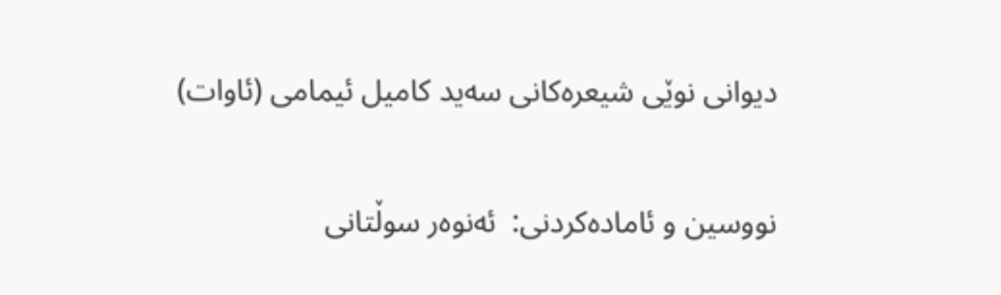دیوانی نوێی شیعره‌کانی سه‌ید کامیل ئیمامی (ئاوات)

نووسین و ئاماده‌کردنی:  ئه‌نوه‌ر سوڵتانی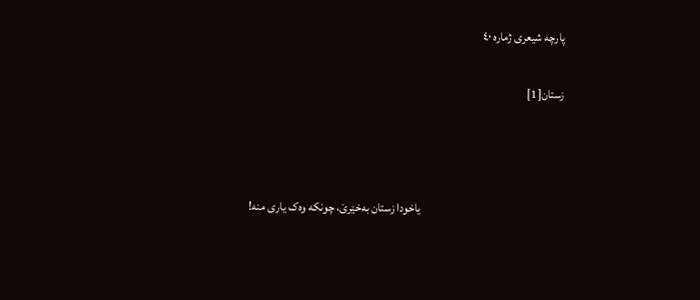پارچە شیعری ژماره‌ ٤٠

زستان[1]



                                                           یاخودا زستان به‌خێرێ، چونکه‌ وه‌ک یاری منه‌!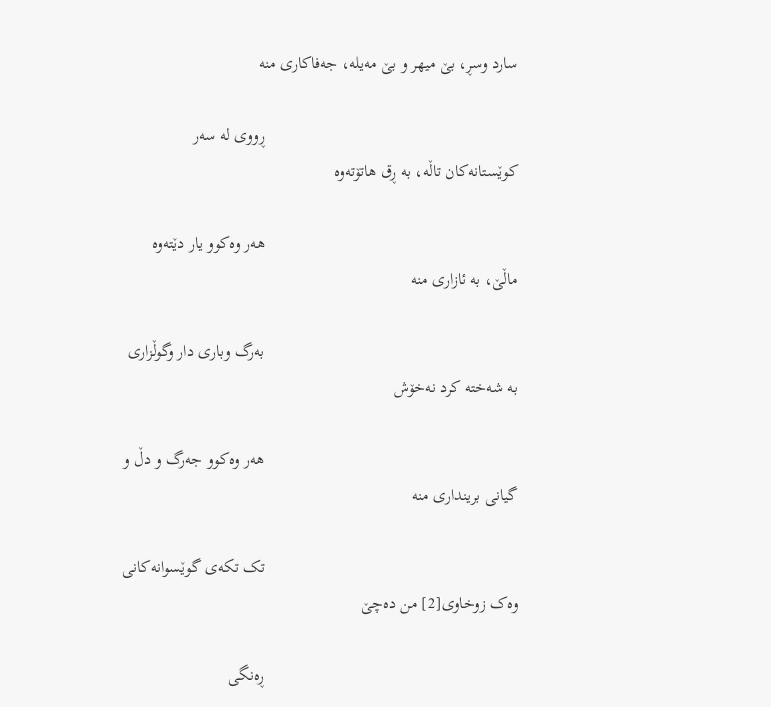سارد وسڕ، بێ میهر و بێ مه‌یله‌، جه‌فاکاری منه‌

                                                           ڕووی له‌ سه‌ر کوێستانه‌کان تاڵه‌، به‌ ڕق هاتۆته‌وه‌

                                                           هه‌ر وه‌کوو یار دێته‌وه‌ ماڵێ، به‌ ئازاری منه‌

                                                           به‌رگ وباری دار وگوڵزاری به‌ شه‌خته‌ کرد نه‌خۆش

                                                           هه‌ر وه‌کوو جه‌رگ و دڵ و گیانی برینداری منه‌

                                                           تک تکه‌ی گوێسوانه‌کانی وه‌ک زوخاوی[2] من ده‌چێ

                                                           ڕه‌نگی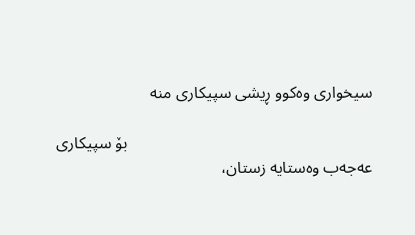سیخواری وه‌کوو ڕیشی سپیکاری منه‌

                                                           بۆ سپیکاری عه‌جه‌ب وه‌ستایه‌ زستان،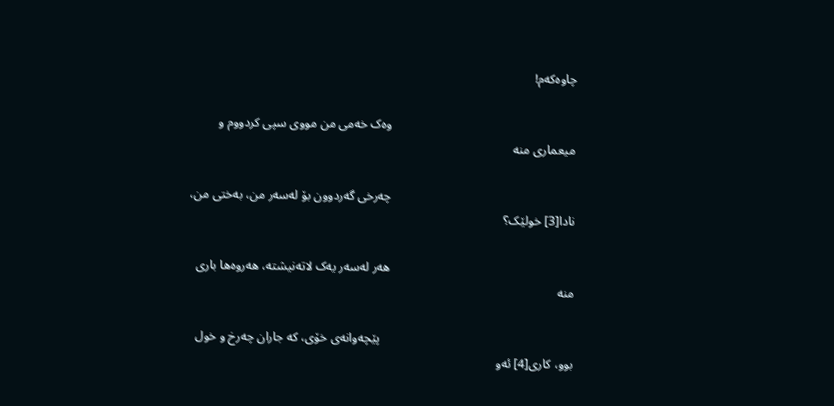چاوه‌که‌م!

                                                           وه‌ک خه‌می من مووی سپی کردووم و میعماری منه‌

                                                           چه‌رخی گه‌ردوون بۆ له‌سه‌ر من، به‌ختی من، نادا[3] خولێک؟

                                                           هه‌ر له‌سه‌ر یه‌ک لاته‌نیشته‌، هه‌روه‌ها باری منه‌

                                                              پێچه‌وانه‌ی خۆی، که‌ جاران چه‌رخ و خول بوو، کاری[4] ئه‌و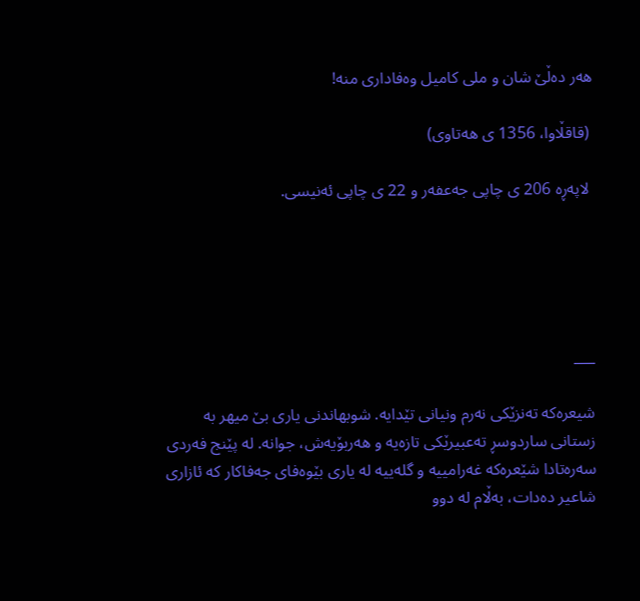هه‌ر ده‌ڵێ شان و ملی کامیل وه‌فاداری منه‌!

 (قاقڵاوا، 1356 ی هه‌تاوی)

 لاپەڕە 206 ی چاپی جه‌عفه‌ر و 22 ی چاپی ئەنیسی.





___

شیعره‌که‌ ته‌نزێکی نه‌رم ونیانی تێدایه‌. شوبهاندنی یاری بێ میهر به‌ زستانی ساردوسڕ ته‌عبیرێکی تازه‌یه‌ و هه‌ربۆیه‌ش، جوانه‌. له‌ پێنج فه‌ردی سه‌ره‌تادا شێعره‌که‌ غه‌رامییه‌ و گله‌ییه‌ له‌ یاری بێوه‌فای جه‌فاکار که‌ ئازاری شاعیر ده‌دات، به‌ڵام له‌ دوو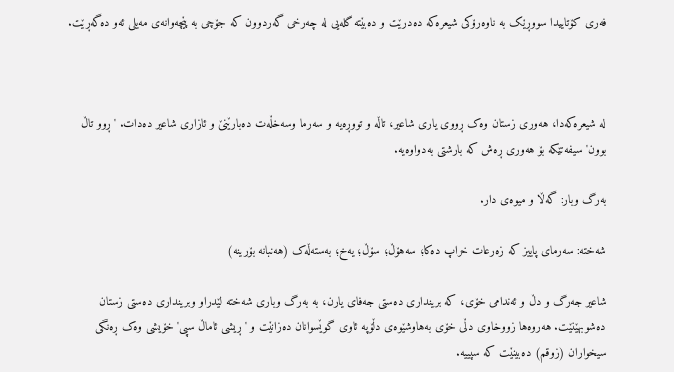فه‌ری کۆتاییدا سووڕێک به‌ ناوه‌رۆکی شیعره‌که‌ ده‌درێت و ده‌بێته‌ گله‌یی له‌ چه‌رخی گه‌ردوون که جۆچی به‌‌ پێچه‌وانه‌ی مه‌یلی ئه‌و ده‌گه‌ڕێت.



له‌ شیعره‌که‌دا، هه‌وری زستان وه‌ک ڕووی یاری شاعیر، تاڵه‌ و تووڕه‌یه و سه‌رما وسه‌خڵه‌ت ده‌بارێنێ‌ و ئازاری شاعیر ده‌دات. 'ڕوو تاڵ بوون' سیفه‌تێکه‌ بۆ هه‌وری ڕه‌ش که‌ بارشتی به‌دواوه‌یه‌.

به‌رگ وبار: گه‌ڵا و میوه‌ی دار.

شه‌خته‌: سه‌رمای پاییز که‌ زه‌رعات خراپ ده‌کا؛ سه‌هۆڵ؛ سۆڵ؛ یه‌خ؛ به‌سته‌ڵه‌ک (هه‌نبانه‌ بۆرینه‌)

شاعیر جه‌رگ و دڵ و ئه‌ندامی خۆی، که‌ برینداری ده‌ستی جه‌فای یارن،‌ به‌ به‌رگ وباری شه‌خته‌ لێدراو وبرینداری ده‌ستی زستان ده‌شوبهێنێت. هه‌روه‌ها زووخاوی دڵی خۆی به‌هاوشێوه‌ی دڵۆپه‌ ئاوی گوێسوانان ده‌زانێت و 'ڕیشی ئاماڵ سپی' خۆیشی وه‌ک ڕه‌نگی سیخواران (زوقم) ده‌بینێت که‌ سپییه‌.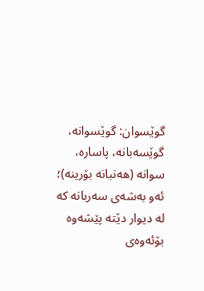گوێسوان: گوێسوانه، گوێسه‌بانه‌‌، پاساره‌، سوانه‌ (هه‌نبانه‌ بۆرینه‌)؛ ئه‌و به‌شه‌ی سه‌ربانه‌ که‌ له‌ دیوار دێته‌ پێشه‌وه‌ بۆئه‌وه‌ی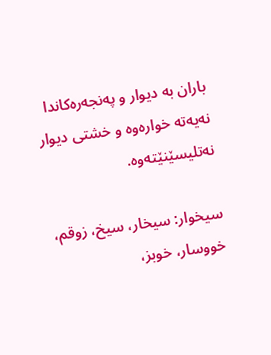باران به‌ دیوار و په‌نجه‌ره‌کاندا نه‌یه‌ته‌ خواره‌وه‌ و‌ خشتی دیوار نه‌تلیسێنێته‌وه.

سیخوار: سیخار، سیخ، زوقم، خووسار، خوبز،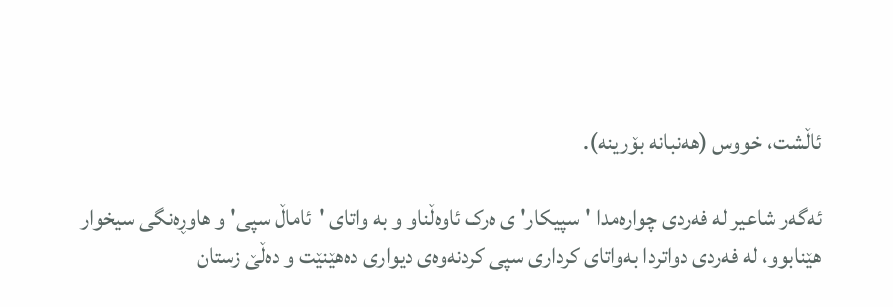ئاڵشت، خووس (هه‌نبانه‌ بۆرینه‌).

ئه‌گه‌ر شاعیر له‌ فه‌ردی چواره‌مدا 'سپیکار' ی ه‌رک ئاوه‌ڵناو و به‌ واتای 'ئاماڵ سپی' و هاوڕه‌نگی سیخوار هێنابوو‌، له‌ فه‌ردی دواتردا به‌واتای کرداری سپی کردنه‌وه‌ی دیواری ده‌هێنێت و ده‌ڵێ زستان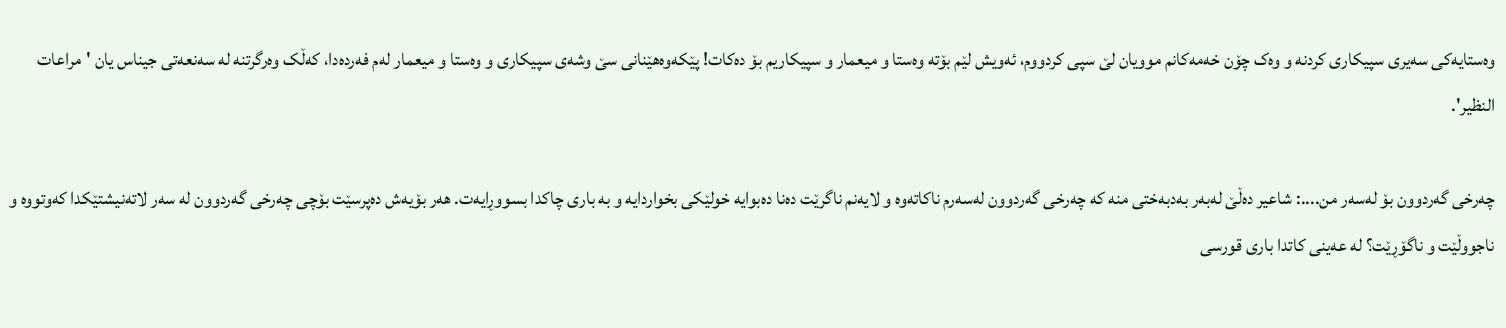وه‌ستایه‌کی سه‌یری سپیکاری کردنه‌ و وه‌ک چۆن خه‌مه‌کانم موویان لێ سپی کردووم، ئه‌ویش لێم بۆته‌ وه‌ستا و میعمار و سپیکاریم بۆ ده‌کات! پێکه‌وه‌هێنانی سێ وشه‌ی سپیکاری و وه‌ستا و میعمار له‌م فه‌رده‌دا، که‌ڵک وه‌رگرتنه‌ له‌ سه‌نعه‌تی جیناس یان 'مراعات النظیر'.

چه‌رخی گه‌ردوون بۆ له‌سه‌ر من....: شاعیر ده‌ڵێ‌ له‌به‌ر به‌دبه‌ختی منه‌ که‌ چه‌رخی گه‌ردوون له‌سه‌رم ناکاته‌وه‌ و لایه‌نم ناگرێت ده‌نا ده‌بوایه‌ خولێکی بخواردایه‌ و به‌ باری چاکدا بسووڕایه‌ت. هه‌ر بۆیه‌ش ده‌پرسێت بۆچی چه‌رخی گه‌ردوون له‌ سه‌ر لاته‌نیشتێکدا که‌وتووه‌ و ناجووڵێت و ناگۆڕێت؟ له‌ عه‌ینی کاتدا باری قورسی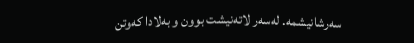سه‌رشانیشمه‌. له‌سه‌ر لاته‌نیشت بوون و به‌لادا که‌وتن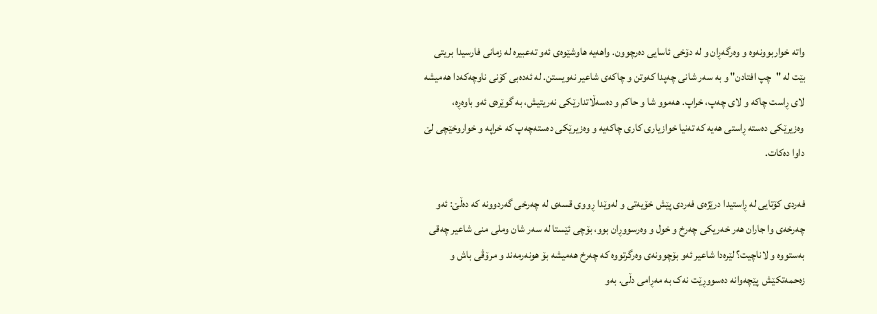واته‌ خواربوونه‌وه‌ و وه‌رگه‌ڕان و له‌ دۆخی ئاسایی ده‌رچوون. واهه‌یه‌ هاوشێوه‌ی ئه‌و ته‌عبیره‌ له‌ زمانی فارسیدا بریتی بێت له‌ "چپ افتادن" و به‌ سه‌ر شانی چه‌پدا که‌وتن و چاکه‌ی شاعیر نه‌ویستن. له‌ ئه‌ده‌بی کۆنی ناوچه‌که‌دا هه‌میشه‌ لای ڕاست چاکه‌ و لای چه‌پ، خراپ. هه‌موو شا و حاکم و ده‌سه‌ڵاتدارێکی نه‌ریتیش، به‌ گوێره‌ی ئه‌و باوه‌ڕه‌، وه‌زیرێکی ده‌سته‌ ڕاستی هه‌یه‌‌ که‌ ته‌نیا خوازیاری کاری چاکه‌یه‌ و وه‌زیرێکی ده‌سته‌چه‌پ که‌ خراپه‌ و خواروخێچی لێ داوا ده‌کات‌.

فه‌ردی کۆتایی له‌ ڕاستیدا درێژه‌ی فه‌ردی پێش خۆیه‌تی و له‌وێدا ڕووی قسه‌ی له‌ چه‌رخی گه‌ردوونه‌ که‌ ده‌ڵێ: ئه‌و چه‌رخه‌ی وا جاران هه‌ر خه‌ریکی چه‌رخ و خول و وه‌رسووڕان بوو، بۆچی ئێستا له‌ سه‌ر شان وملی منی شاعیر چه‌قی به‌ستووه‌ و لاناچیت؟ لێره‌دا شاعیر ئه‌و بۆچوونه‌ی وه‌رگرتووه‌ که‌ چه‌رخ هه‌میشه‌ بۆ هونه‌رمه‌ند و مرۆڤی باش و زه‌حمه‌تکێش ‌ پێچه‌وانه‌ ده‌سووڕێت نه‌ک به‌ مه‌ڕامی دڵی. به‌و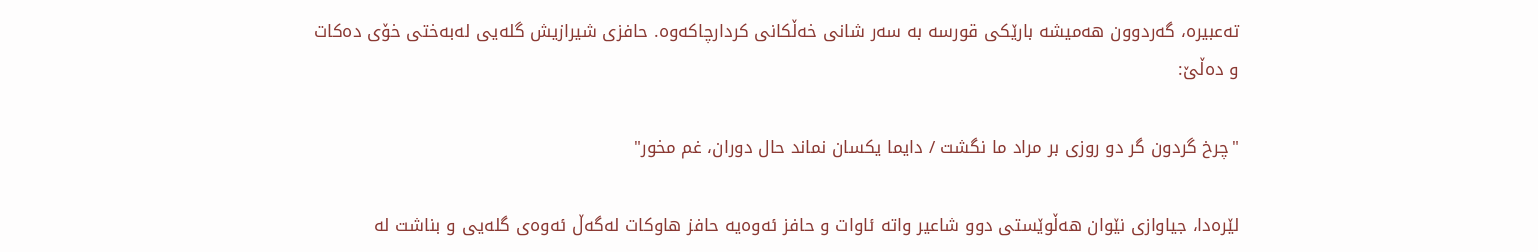ته‌عبیره‌، گه‌ردوون هه‌میشه‌ بارێکی قورسه‌ به‌ سه‌ر شانی خه‌ڵکانی کردارچاکه‌وه‌‌‌. حافزی شیرازیش گله‌یی له‌به‌ختی خۆی ده‌کات و ده‌ڵێ:

"چرخ گردون گر دو روزی بر مراد ما نگشت / دایما یکسان نماند حال دوران، غم مخور"

لێره‌دا، جیاوازی‌ نێوان هه‌ڵوێستی دوو شاعیر واته‌ ئاوات و حافز ئه‌وه‌یه‌ حافز هاوکات له‌گه‌ڵ ئه‌وه‌ی‌ گله‌یی و بناشت له‌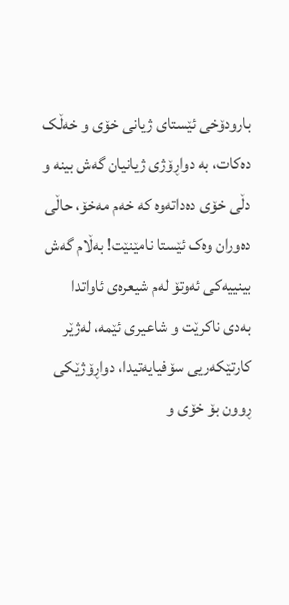بارودۆخی ئێستای ژیانی خۆی و خه‌ڵک ده‌کات، به‌ دواڕۆژی ژیانیان گه‌ش بینه‌ و دڵی خۆی ده‌داته‌وه‌ که‌ خه‌م مه‌خۆ، حاڵی ده‌وران وه‌ک ئێستا نامێنێت! به‌ڵام گه‌ش بینییه‌کی ئه‌وتۆ له‌م شیعره‌ی ئاواتدا به‌دی ناکرێت و شاعیر‌ی ئێمه‌، له‌ژێر کارتێکه‌ریی سۆفیایه‌تیدا، دواڕۆژێکی ڕوون بۆ خۆی و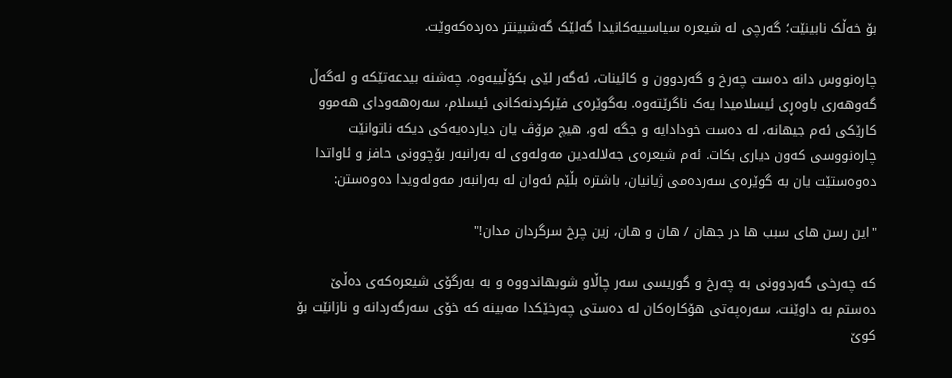بۆ خه‌ڵک نابینێت؛ گه‌رچی له‌ شیعره‌ سیاسییه‌کانیدا گه‌لێک گه‌شبینتر ده‌رده‌که‌وێت.

چاره‌نووس دانه‌ ده‌ست چه‌رخ و گه‌ردوون و کائینات، ئه‌گه‌ر لێی بکۆڵییه‌وه‌، چه‌شنه‌ بیدعه‌تێکه‌ و له‌گه‌ڵ گه‌وهه‌ری باوه‌ڕی ئیسلامیدا یه‌ک ناگرێته‌وه‌. به‌گوێره‌ی فێرکردنه‌کانی ئیسلام، سه‌ره‌هه‌ودای هه‌موو کارێکی ئه‌م جیهانه‌، له‌ ده‌ست خودادایه‌ و جگه‌ له‌و، هیچ مرۆڤ یان دیارده‌یه‌کی دیکه‌ ناتوانێت چاره‌نووسی که‌ون دیاری بکات. ئه‌م شیعره‌ی جه‌لاله‌دین مه‌وله‌وی له‌ به‌رانبه‌ر بۆچوونی حافز و ئاواتدا ده‌وه‌ستێت یان به‌ گوێره‌ی سه‌رده‌می ژیانیان، باشتره‌ بڵێم ئه‌وان له‌ به‌رانبه‌ر مه‌وله‌ویدا ده‌وه‌ستن:

"این رسن های سبب ها در جهان / هان و هان، زین چرخ سرگردان مدان!"

که‌ چه‌رخی گه‌ردوونی به‌ چه‌رخ و گوریسی سه‌ر چاڵاو شوبهاندووه‌ و به‌ به‌رگۆی شیعره‌که‌ی ده‌ڵێ ده‌ستم به‌ داوێنت، سه‌ره‌په‌تی هۆکاره‌کان له‌ ده‌ستی چه‌رخێکدا مه‌بینه‌ که‌ خۆی سه‌رگه‌ردانه‌ و نازانێت بۆ کوێ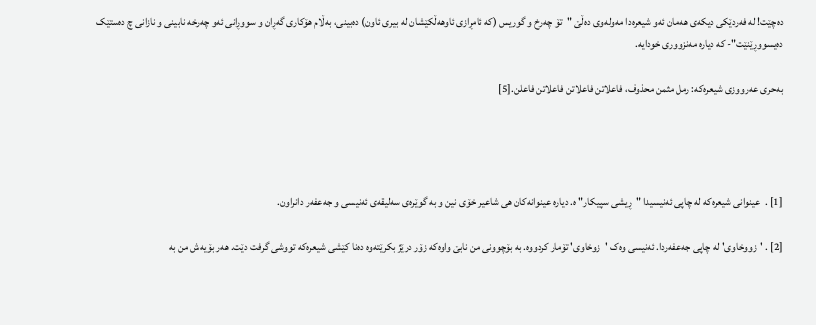ده‌چێت! له‌ فه‌ردێکی دیکه‌ی هه‌مان ئه‌و شیعره‌دا مه‌وله‌وی ده‌ڵێ "تۆ چه‌رخ‌ و گوریس (که‌ ئامڕازی ئاوهه‌ڵکێشان له‌ بیری ئاون) ده‌بینی، به‌ڵام هۆکاری گه‌ڕان و سووڕانی ئه‌و چه‌رخه‌ نابینی و نازانی چ ده‌ستێک‌ ده‌یسووڕێنێت"- که‌ دیاره‌ مه‌نزووری خودایه‌.

به‌حری عه‌رووزی شیعره‌که‌: رمل مثمن محذوف، فاعلاتن فاعلاتن فاعلاتن فاعلن.[5]




[1] .  عینوانی شیعره‌که‌ له‌ چاپی ئه‌نیسیدا "ڕیشی سپیکار" ه‌. دیاره‌ عینوانه‌کان هی شاعیر خۆی نین و به‌ گوێره‌ی سه‌لیقه‌ی ئه‌نیسی و جه‌عفه‌ر دانراون.

[2] . 'زووخاوی' له‌ چاپی جه‌عفه‌ردا. ئه‌نیسی وه‌ک 'زوخاوی' تۆمار کردووه‌. به‌ بۆچوونی من نابێ واوه‌که‌ زۆر درێژ بکرێته‌وه‌ ده‌نا کێشی شیعره‌که‌ تووشی گرفت دێت. هه‌ر بۆیه‌ش من به‌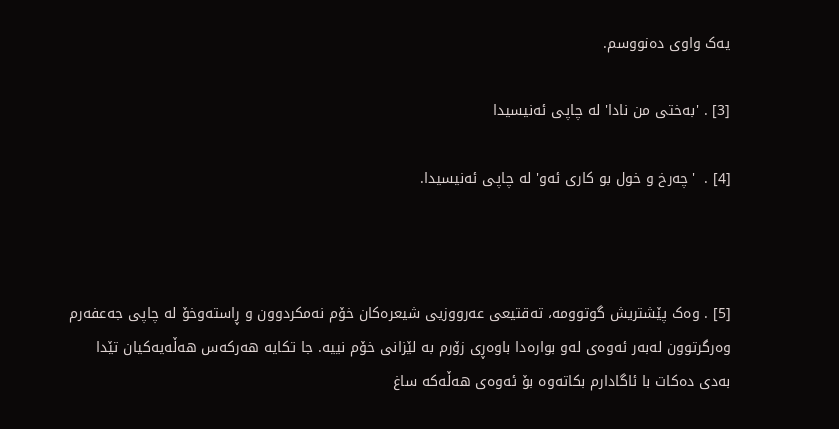یه‌ک واوی ده‌نووسم.

[3] . 'به‌ختی من نادا' له‌ چاپی ئه‌نیسیدا

[4] .  'چه‌رخ و خول بو کاری ئه‌و' له‌ چاپی ئه‌نیسیدا.



[5] . وه‌ک پێشتریش گوتوومه‌، ته‌قتیعی عه‌رووزیی شیعره‌کان خۆم نه‌مکردوون و ڕاسته‌وخۆ له‌ چاپی جه‌عفه‌رم وه‌رگرتوون له‌به‌ر ئه‌وه‌ی له‌و بواره‌دا باوه‌ڕی زۆرم به‌ لێزانی خۆم نییه‌. جا تکایه‌ هه‌رکه‌س هه‌ڵه‌یه‌کیان تێدا به‌دی ده‌کات با ئاگادارم بکاته‌وه‌ بۆ ئه‌وه‌ی هه‌ڵه‌که‌ ساغ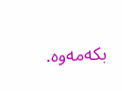بکه‌مه‌وه‌.